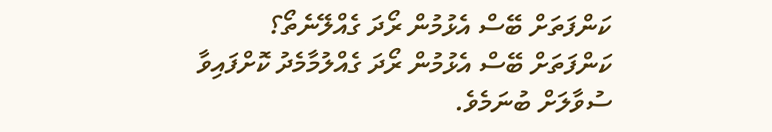ކަންފަތަށް ބޭސް އެޅުމުން ރޯދަ ގެއްލޭނެތޯ؟
ކަންފަތަށް ބޭސް އެޅުމުން ރޯދަ ގެއްލުމާމެދު ކޮށްފައިވާ ސުވާލަށް ބުނަމެވެ.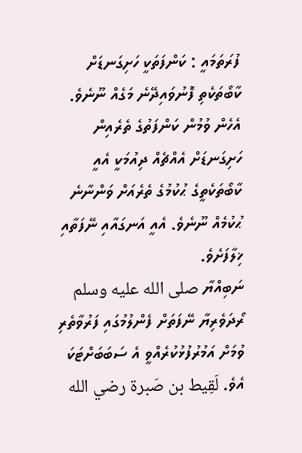ފުރަތަމައީ : ކަންފަތަކީ ހަށިގަނޑަށް ކާބޯތަކެތި ފޮނުވައިދޭނެ މަގެއް ނޫނެވެ. އެހެން ވުމުން ކަންފަތުގެ ތެރެއިން ހަށިގަނޑަށް އެއްޗެއް ދިއުމަކީ އެއީ ކާބޯތަކެތީގެ ޙުކުމުގެ ތެރެއަށް ވަންނާނެ ޙުކުމެއް ނޫނެވެ. އެއީ އަނގައާއި ނޭފަތާއި ޚިލާފަށެވެ.
ނަބިއްޔާ صلى الله عليه وسلم ރޯދަވެރިޔާ ނޭފަތަށް ފެންލުމުގައި ފަރުވާތެރި ވުމަށް އަމުރުފުޅުކުރެއްވީ އެ ސަބަބަށްޓަކަ އެވެ. لَقِيط بن صَبرة رضي الله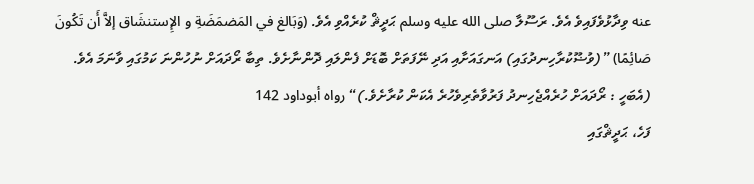عنه ވިދާޅުވެފައިވެ އެވެ. ރަސޫލާ صلى الله عليه وسلم ޙަދީޘް ކުރެއްވި އެވެ. (وَبَالغ في المَضمَضَةِ و الإِستنشَاق إلاَّ أَن تَكُونَ صَائِمًا) ”(ވުޟޫކުރާހިނދުގައި) އަނގައަށާއި އަދި ނޭފަތަށް ބޮޑަށް ފެންލައި ދޮންނާށެވެ. ތިބާ ރޯދައަށް ނުހުންނަ ކަމުގައި ވާނަމަ އެވެ.
(އެބަހީ : ރޯދައަށް ހުރެއްޖެހިނދު ފަރުވާތެރިވެހުރެ އެކަން ކުރާށެވެ.)“ رواه أبوداود 142
ފަހެ، ޙަދީޘްގައި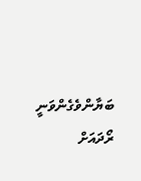ބަޔާންވެގެންވަނީ ރޯދައަށް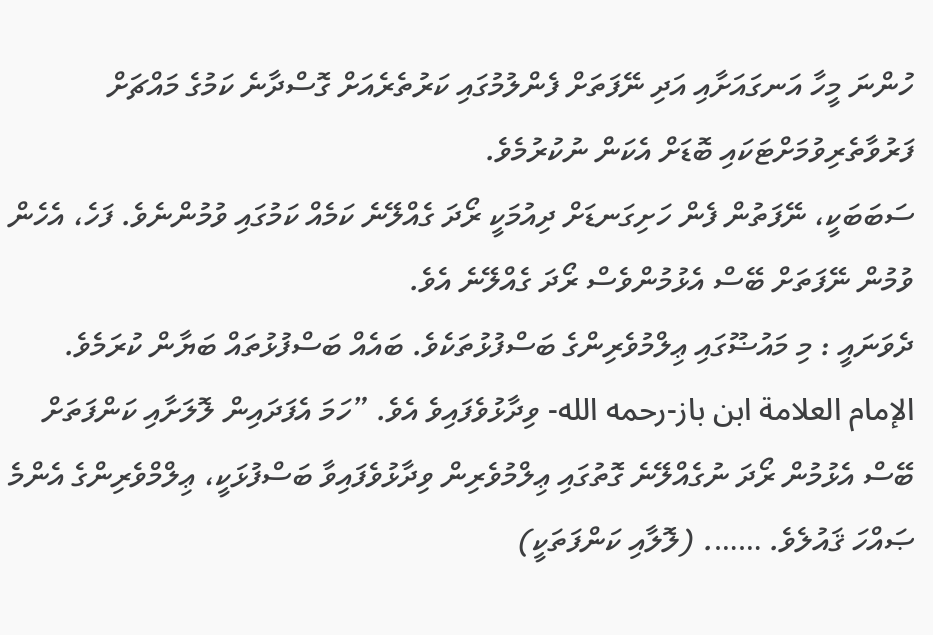ހުންނަ މީހާ އަނގައަށާއި އަދި ނޭފަތަށް ފެންލުމުގައި ކަރުތެރެއަށް ގޮސްދާނެ ކަމުގެ މައްޗަށް ފަރުވާތެރިވުމަށްޓަކައި ބޮޑަށް އެކަން ނުކުރުމެވެ.
ސަބަބަކީ، ނޭފަތުން ފެން ހަށިގަނޑަށް ދިއުމަކީ ރޯދަ ގެއްލޭނެ ކަމެއް ކަމުގައި ވުމުންނެވެ. ފަހެ، އެހެން ވުމުން ނޭފަތަށް ބޭސް އެޅުމުންވެސް ރޯދަ ގެއްލޭނެ އެވެ.
ދެވަނައީ : މި މައުޟޫގައި ޢިލްމުވެރިންގެ ބަސްފުޅުތަކެވެ. ބައެއް ބަސްފުޅުތައް ބަޔާން ކުރަމެވެ. الإمام العلامة ابن باز-رحمه الله- ވިދާޅުވެފައިވެ އެވެ. ”ހަމަ އެފަދައިން ލޮލަށާއި ކަންފަތަށް ބޭސް އެޅުމުން ރޯދަ ނުގެއްލޭނެ ގޮތުގައި ޢިލްމުވެރިން ވިދާޅުވެފައިވާ ބަސްފުޅަކީ، ޢިލްމްވެރިންގެ އެންމެ ޞައްހަ ޤައުލެވެ. ……. (ލޮލާއި ކަންފަތަކީ)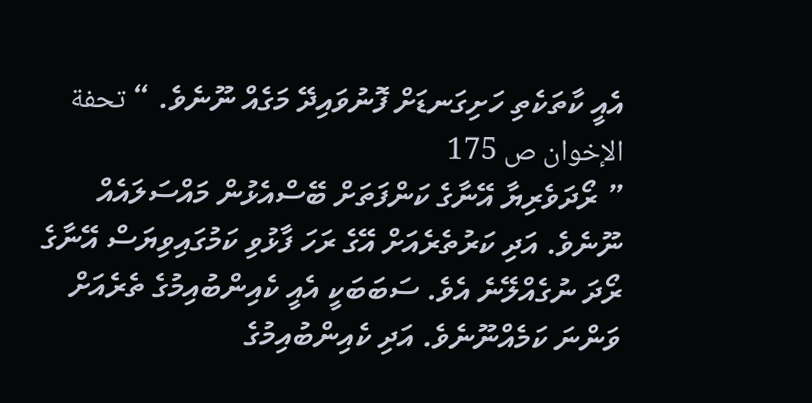އެއީ ކާތަކެތި ހަށިގަނޑަށް ފޮނުވައިދޭ މަގެއް ނޫނެވެ. “ تحفة الإخوان ص 175
” ރޯދަވެރިޔާ އޭނާގެ ކަންފަތަށް ބޭސްއެޅުން މައްސަލައެއް ނޫނެވެ. އަދި ކަރުތެރެއަށް އޭގެ ރަހަ ފާޅުވި ކަމުގައިވިޔަސް އޭނާގެ ރޯދަ ނުގެއްލޭނެ އެވެ. ސަބަބަކީ އެއީ ކެއިންބުއިމުގެ ތެރެއަށް ވަންނަ ކަމެއްނޫނެވެ. އަދި ކެއިންބުއިމުގެ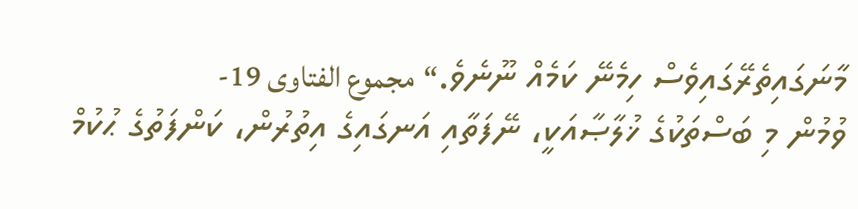މާނަގައިތެރޭގައިވެސް ހިމެނޭ ކަމެއް ނޫނެވެ.“مجموع الفتاوى 19-
ވުމުން މި ބަސްތަކުގެ ޚުލާޞާއަކީ، ނޭފަތާއި އަނގައިގެ އިތުރުން، ކަންފަތުގެ ޙުކުމް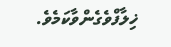ޚިލާފްވެގެންވާކަމެވެ.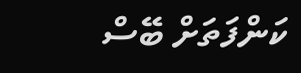ކަންފަތަށް ބޭސް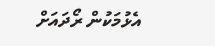އެޅުމަކުން ރޯދައަށް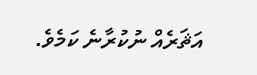އަޘަރެއް ނުކުރާނެ ކަމެވެ.